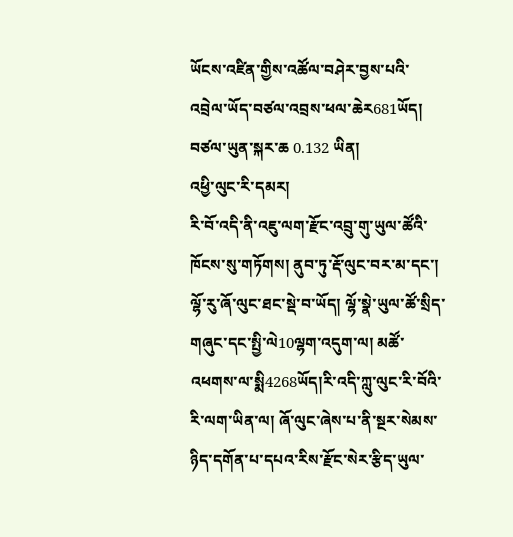ཡོངས་འཛིན་གྱིས་འཚོལ་བཤེར་བྱས་པའི་འབྲེལ་ཡོད་བཙལ་འབྲས་ཕལ་ཆེར681ཡོད།  བཙལ་ཡུན་སྐར་ཆ 0.132 ཡིན།
འཕྱི་ལུང་རི་དམར།
རི་བོ་འདི་ནི་འཇུ་ལག་རྫོང་འབྲུ་གུ་ཡུལ་ཚོའི་ཁོངས་སུ་གཏོགས། ནུབ་ཏུ་རྡོ་ལུང་བར་མ་དང་། ལྷོ་རུ་ཞོ་ལུང་ཐང་སྡེ་བ་ཡོད། ལྷོ་སྣེ་ཡུལ་ཚོ་སྲིད་གཞུང་དང་སྤྱི་ལེ10ལྷག་འདུག་ལ། མཚོ་འཕགས་ལ་སྨི4268ཡོད།རི་འདི་ཀླུ་ལུང་རི་བོའི་རི་ལག་ཡིན་ལ། ཞོ་ལུང་ཞེས་པ་ནི་སྔར་སེམས་ཉིད་དགོན་པ་དཔའ་རིས་རྫོང་སེར་རྩིད་ཡུལ་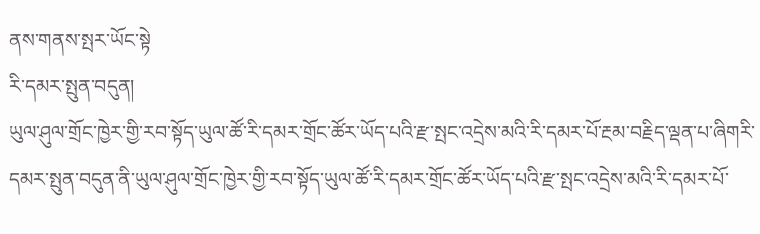ནས་གནས་སྤར་ཡོང་སྟེ
རི་དམར་སྤུན་བདུན།
ཡུལ་ཤུལ་གྲོང་ཁྱེར་གྱི་རབ་སྟོད་ཡུལ་ཚོ་རི་དམར་གྲོང་ཚོར་ཡོད་པའི་རྫ་སྤང་འདྲེས་མའི་རི་དམར་པོ་རྔམ་བརྗིད་ལྡན་པ་ཞིགརི་དམར་སྤུན་བདུན་ནི་ཡུལ་ཤུལ་གྲོང་ཁྱེར་གྱི་རབ་སྟོད་ཡུལ་ཚོ་རི་དམར་གྲོང་ཚོར་ཡོད་པའི་རྫ་སྤང་འདྲེས་མའི་རི་དམར་པོ་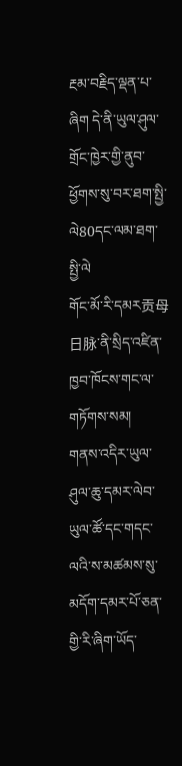རྔམ་བརྗིད་ལྡན་པ་ཞིག དེ་ནི་ཡུལ་ཤུལ་གྲོང་ཁྱེར་གྱི་ནུབ་ཕྱོགས་སུ་བར་ཐག་སྤྱི་ལེ80དང་ལམ་ཐག་སྤྱི་ལེ
གོང་མོ་རི་དམར贡母日脉་ནི་སྲིད་འཛིན་ཁྱབ་ཁོངས་གང་ལ་གཏོགས་སམ།
གནས་འདིར་ཡུལ་ཤུལ་ཆུ་དམར་ལེབ་ཡུལ་ཚོ་དང་གདང་ལའི་ས་མཚམས་སུ་མདོག་དམར་པོ་ཅན་གྱི་རི་ཞིག་ཡོད་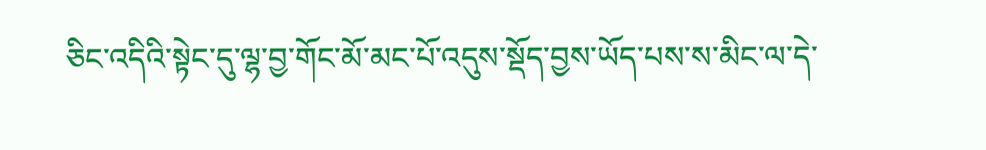ཅིང་འདིའི་སྟེང་དུ་ལྷ་བྱ་གོང་མོ་མང་པོ་འདུས་སྡོད་བྱས་ཡོད་པས་ས་མིང་ལ་དེ་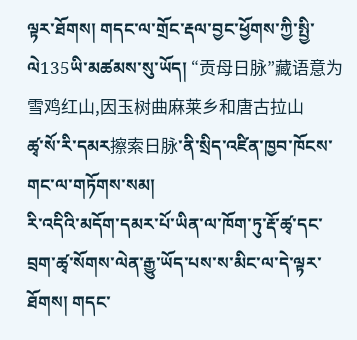ལྟར་ཐོགས། གདང་ལ་གྲོང་རྡལ་བྱང་ཕྱོགས་ཀྱི་སྤྱི་ལེ135ཡི་མཚམས་སུ་ཡོད། “贡母日脉”藏语意为雪鸡红山,因玉树曲麻莱乡和唐古拉山
ཚྭ་སོ་རི་དམར擦索日脉་ནི་སྲིད་འཛིན་ཁྱབ་ཁོངས་གང་ལ་གཏོགས་སམ།
རི་འདིའི་མདོག་དམར་པོ་ཡིན་ལ་ཁོག་ཏུ་རྡོ་ཚྭ་དང་བྲག་ཚྭ་སོགས་ལེན་རྒྱུ་ཡོད་པས་ས་མིང་ལ་དེ་ལྟར་ཐོགས། གདང་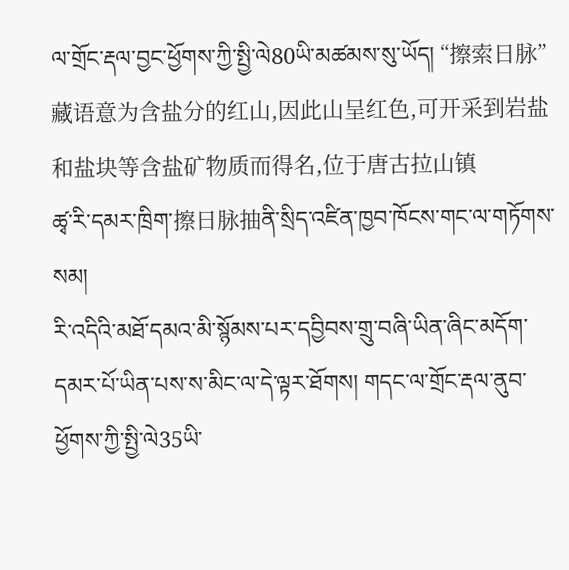ལ་གྲོང་རྡལ་བྱང་ཕྱོགས་ཀྱི་སྤྱི་ལེ80ཡི་མཚམས་སུ་ཡོད། “擦索日脉”藏语意为含盐分的红山,因此山呈红色,可开采到岩盐和盐块等含盐矿物质而得名,位于唐古拉山镇
ཚྭ་རི་དམར་ཁྲིག་擦日脉抽ནི་སྲིད་འཛིན་ཁྱབ་ཁོངས་གང་ལ་གཏོགས་སམ།
རི་འདིའི་མཐོ་དམའ་མི་སྙོམས་པར་དབྱིབས་གྲུ་བཞི་ཡིན་ཞིང་མདོག་དམར་པོ་ཡིན་པས་ས་མིང་ལ་དེ་ལྟར་ཐོགས། གདང་ལ་གྲོང་རྡལ་ནུབ་ཕྱོགས་ཀྱི་སྤྱི་ལེ35ཡི་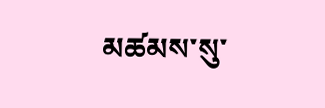མཚམས་སུ་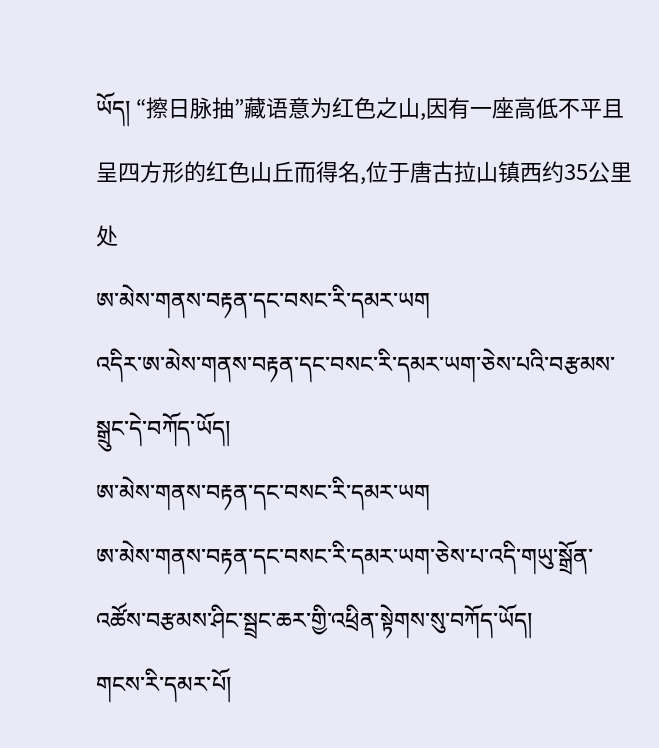ཡོད། “擦日脉抽”藏语意为红色之山,因有一座高低不平且呈四方形的红色山丘而得名,位于唐古拉山镇西约35公里处
ཨ་མེས་གནས་བརྟན་དང་བསང་རི་དམར་ཡག
འདིར་ཨ་མེས་གནས་བརྟན་དང་བསང་རི་དམར་ཡག་ཅེས་པའི་བརྩམས་སྒྲུང་དེ་བཀོད་ཡོད།
ཨ་མེས་གནས་བརྟན་དང་བསང་རི་དམར་ཡག
ཨ་མེས་གནས་བརྟན་དང་བསང་རི་དམར་ཡག་ཅེས་པ་འདི་གཡུ་སྒྲོན་འཚོས་བརྩམས་ཤིང་སྦྲང་ཆར་གྱི་འཕྲིན་སྟེགས་སུ་བཀོད་ཡོད།
གངས་རི་དམར་པོ།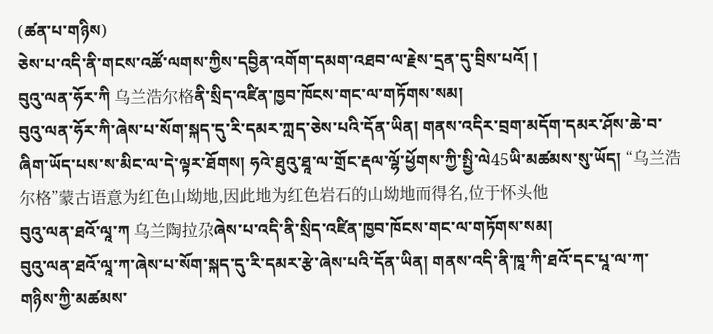(ཚན་པ་གཉིས)
ཅེས་པ་འདི་ནི་གངས་འཚོ་ལགས་ཀྱིས་དབྱིན་འགོག་དམག་འཐབ་ལ་རྗེས་དྲན་དུ་བྲིས་པའོ། །
བུའུ་ལན་ཧོར་ཀི 乌兰浩尔格ནི་སྲིད་འཛིན་ཁྱབ་ཁོངས་གང་ལ་གཏོགས་སམ།
བུའུ་ལན་ཧོར་ཀི་ཞེས་པ་སོག་སྐད་དུ་རི་དམར་ཀླད་ཅེས་པའི་དོན་ཡིན། གནས་འདིར་བྲག་མདོག་དམར་ཤོས་ཆེ་བ་ཞིག་ཡོད་པས་ས་མིང་ལ་དེ་ལྟར་ཐོགས། ཧའེ་ཐུའུ་ཐཱ་ལ་གྲོང་རྡལ་ལྷོ་ཕྱོགས་ཀྱི་སྤྱི་ལེ45ཡི་མཚམས་སུ་ཡོད། “乌兰浩尔格”蒙古语意为红色山坳地,因此地为红色岩石的山坳地而得名,位于怀头他
བུའུ་ལན་ཐའོ་ལཱ་ཀ 乌兰陶拉尕ཞེས་པ་འདི་ནི་སྲིད་འཛིན་ཁྱབ་ཁོངས་གང་ལ་གཏོགས་སམ།
བུའུ་ལན་ཐའོ་ལཱ་ཀ་ཞེས་པ་སོག་སྐད་དུ་རི་དམར་རྩེ་ཞེས་པའི་དོན་ཡིན། གནས་འདི་ནི་ཁཱ་ཀི་ཐའོ་དང་པཱ་ལ་ཀ་གཉིས་ཀྱི་མཚམས་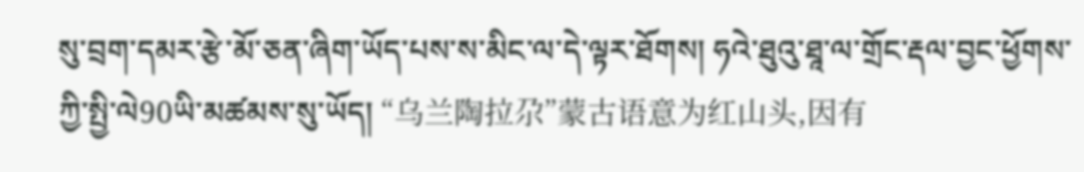སུ་བྲག་དམར་རྩེ་མོ་ཅན་ཞིག་ཡོད་པས་ས་མིང་ལ་དེ་ལྟར་ཐོགས། ཧའེ་ཐུའུ་ཐཱ་ལ་གྲོང་རྡལ་བྱང་ཕྱོགས་ཀྱི་སྤྱི་ལེ90ཡི་མཚམས་སུ་ཡོད། “乌兰陶拉尕”蒙古语意为红山头,因有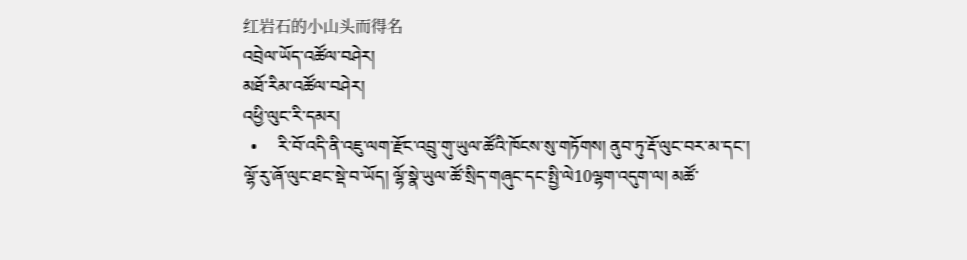红岩石的小山头而得名
འབྲེལ་ཡོད་འཚོལ་བཤེར།
མཐོ་རིམ་འཚོལ་བཤེར།
འཕྱི་ལུང་རི་དམར།
  •     རི་བོ་འདི་ནི་འཇུ་ལག་རྫོང་འབྲུ་གུ་ཡུལ་ཚོའི་ཁོངས་སུ་གཏོགས། ནུབ་ཏུ་རྡོ་ལུང་བར་མ་དང་། ལྷོ་རུ་ཞོ་ལུང་ཐང་སྡེ་བ་ཡོད། ལྷོ་སྣེ་ཡུལ་ཚོ་སྲིད་གཞུང་དང་སྤྱི་ལེ10ལྷག་འདུག་ལ། མཚོ་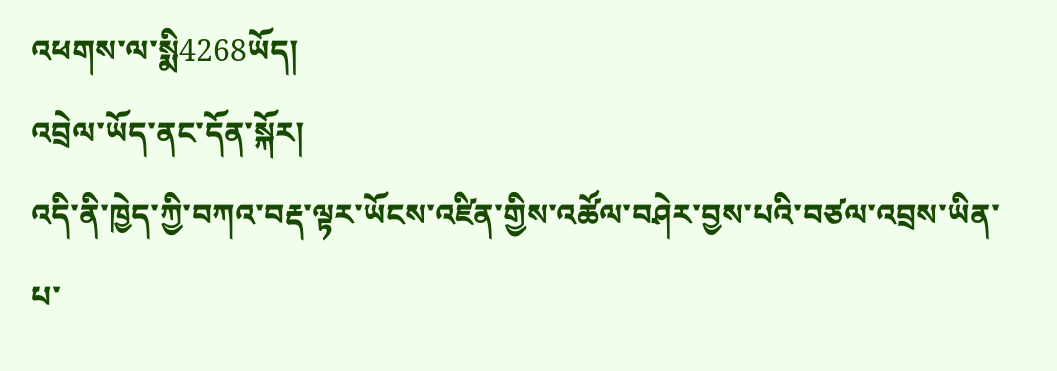འཕགས་ལ་སྨི4268ཡོད།
འབྲེལ་ཡོད་ནང་དོན་སྐོར།
འདི་ནི་ཁྱེད་ཀྱི་བཀའ་བརྡ་ལྟར་ཡོངས་འཛིན་གྱིས་འཚོལ་བཤེར་བྱས་པའི་བཙལ་འབྲས་ཡིན་པ་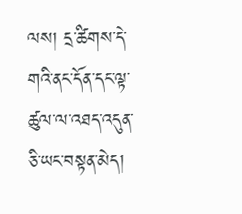ལས། དྲ་ཚིགས་དེ་གའི་ནང་དོན་དང་ལྟ་ཚུལ་ལ་འཐད་འདུན་ཅི་ཡང་བསྟན་མེད།